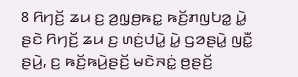8 ꤖꤚꤢꤩ꤬ ꤘꤣ ꤢ꤬ ꤤ꤬ꤜ꤫ꤥ꤬ꤒꤢ꤭ ꤒꤢꤩ꤬ꤊꤜꤝꤤ꤭ ꤣꤧ꤭ ꤔꤢꤧ ꤖꤚꤢꤩ꤬ ꤘꤣ ꤢ꤬ ꤛꤢꤦ꤬ꤓꤣꤧ꤭ ꤣꤧ꤭ ꤞꤤꤔꤣꤧ꤭ ꤜꤢꤪ꤭ ꤔꤣꤧ꤬, ꤢ꤬ ꤒꤢꤩ꤬ꤒꤣꤧ꤬ꤔꤢꤩ꤬ ꤗꤢꤧꤏꤢꤦ꤭ ꤥ꤬ꤔꤢꤩ꤬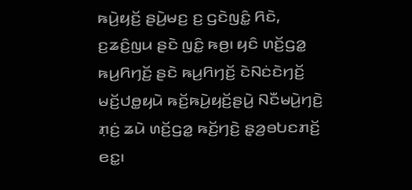ꤒꤣꤧ꤬ꤟꤢꤩ꤬ ꤔꤣꤧ꤬ꤗꤢ꤬ ꤢ꤬ ꤞꤢꤧꤜꤢꤨ꤭ ꤖꤢꤧ, ꤢ꤬ꤘꤢꤨ꤬ꤜꤣ ꤔꤢꤧ ꤜꤢꤨ꤭ ꤒꤥ꤬꤯ ꤟꤢꤨ ꤛꤢꤩ꤬ꤞꤤ꤭ ꤒꤣ꤬ꤖꤚꤢꤩ꤬ ꤔꤢꤧ ꤒꤣ꤬ꤖꤚꤢꤩ꤬ ꤢꤧꤡꤢꤦꤢꤧꤚꤢꤩ꤬ ꤗꤢꤩ꤬ꤓꤥ꤭ꤟꤣꤧ ꤒꤢꤩ꤬ꤒꤣꤧ꤬ꤟꤢꤩ꤬ꤔꤣꤧ꤬ ꤡꤢꤪꤗꤣꤧ꤬ꤚꤢꤧ꤬ ꤊ꤫ꤢꤦ꤬ ꤘꤣꤧ ꤛꤢꤩ꤬ꤞꤤ꤭ ꤒꤢꤩ꤬ꤚꤢꤧ꤬ ꤔ꤫ꤤ꤬ꤋꤝꤢꤊꤢꤩ꤬ ꤕꤢ꤭꤯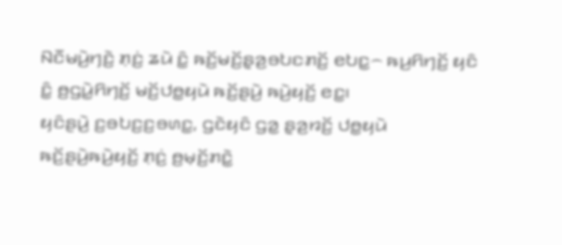ꤡꤢꤪꤗꤣꤧ꤬ꤚꤢꤧ꤬ ꤊ꤫ꤢꤦ꤬ ꤘꤣꤧ ꤢꤨ꤭ ꤒꤢꤩ꤬ꤗꤢꤩ꤬ꤔ꤫ꤤ꤬ꤋꤝꤢꤊꤢꤩ꤬ ꤕꤝꤢ꤭꤮ ꤒꤣ꤬ꤖꤚꤢꤩ꤬ ꤟꤢꤨ ꤢꤨ꤭ ꤥ꤬ꤞꤣꤧ꤭ꤖꤚꤢꤩ꤬ ꤗꤢꤩ꤬ꤓꤥ꤭ꤟꤣꤧ ꤒꤢꤩ꤬ꤔꤣꤧ꤬ ꤒꤣꤧ꤬ꤟꤢꤩ꤬ ꤕꤢ꤭꤯
ꤟꤢꤨꤔꤣꤧ꤬ ꤢ꤬ꤋꤝꤢ꤬ꤢ꤬ꤋꤛꤢ꤭, ꤞꤢꤧꤟꤢꤨ ꤞꤤ꤭ ꤔ꤫ꤤ꤬ꤙꤢꤩ꤬ ꤓꤥ꤭ꤟꤣꤧ ꤒꤢꤩ꤬ꤔꤣꤧ꤬ꤒꤣꤧ꤬ꤟꤢꤩ꤬ ꤊ꤫ꤢꤦ꤬ ꤥ꤬ꤗ꤫ꤢꤩ꤬ꤊꤢꤧ꤭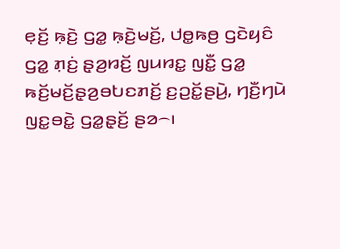ꤕ꤫ꤢꤩ꤬ ꤒ꤫ꤢꤧ꤬ ꤞꤤ꤭ ꤒ꤫ꤢꤧ꤬ꤗꤢꤩ꤬, ꤓꤥ꤭ꤒꤥ꤬ ꤞꤢꤧꤟꤢꤨ ꤞꤤ꤭ ꤊ꤫ꤢꤦ꤬ ꤔ꤫ꤤ꤬ꤙꤢꤩ꤬ ꤜꤣꤙꤢ꤭ ꤜꤢꤪ꤭ ꤞꤤ꤭ ꤒꤢꤩ꤬ꤗꤢꤩ꤬ꤔ꤫ꤤ꤬ꤋꤝꤢꤊꤢꤩ꤬ ꤢ꤬ꤑꤢꤩ꤭ꤔꤣꤧ꤬, ꤚꤢꤪ꤬ꤚꤣꤧ ꤜꤢ꤭ꤋꤢꤧ꤭ ꤞꤤ꤭ꤔ꤫ꤢꤩ꤬ ꤔꤤ꤮꤯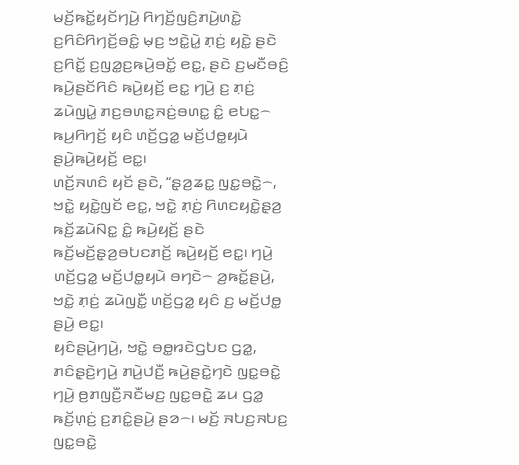ꤗꤢꤩ꤬ꤒꤢꤩ꤭ꤟꤢꤩꤚꤣꤧ꤬ ꤖꤚꤢꤩ꤬ꤜꤢꤨ꤬ꤊꤣꤧ꤬ꤛꤢꤧ꤭ ꤢ꤬ꤖꤢꤨꤖꤚꤢꤩ꤬ꤋꤢꤨ꤭ ꤗ꤫ꤢ꤬ ꤠꤢꤧ꤭ꤣꤧ꤭ ꤊ꤫ꤢꤦ꤬ ꤟꤢꤧ꤭ ꤔꤢꤧ ꤢ꤬ꤖꤢꤩ꤭ ꤢ꤬ꤜꤤ꤭ꤢ꤬ꤒꤣꤧ꤬ꤋꤢꤩ꤭ ꤕꤢ꤭, ꤔꤢꤧ ꤢ꤬ꤗꤢꤪꤋꤢꤨ꤬ ꤒꤣꤧ꤬ꤔꤢꤩꤖꤢꤨ ꤒꤣꤧ꤬ꤟꤢꤩ꤬ ꤕꤢ꤭ ꤚꤣꤧ꤬ ꤢ꤬ ꤊ꤫ꤢꤦ꤬ ꤘꤣꤧꤜꤣꤧ꤭ ꤊꤢ꤬ꤋꤛꤢ꤭ꤏꤢꤦ꤬ꤋꤛꤢ꤭ ꤢꤨ꤭ ꤕꤝꤢ꤭꤮ ꤒꤣ꤬ꤖꤚꤢꤩ꤬ ꤟꤢꤨ ꤛꤢꤩ꤬ꤞꤤ꤭ ꤗꤢꤩ꤬ꤓꤥ꤭ꤟꤣꤧ ꤔꤣꤧ꤬ꤒꤣꤧ꤬ꤟꤢꤩ꤬ ꤕꤢ꤭꤯
ꤛꤢꤩ꤬ꤏꤛꤢꤨ ꤟꤢꤩ ꤔꤢꤧ, “ꤔ꤫ꤤ꤬ꤘꤢ꤭ ꤜꤢ꤭ꤋꤢꤧ꤭꤮, ꤠꤢꤧ꤭ ꤟꤢꤧ꤭ꤜꤢꤩ ꤕꤢ꤭, ꤠꤢꤧ꤭ ꤊ꤫ꤢꤦ꤬ ꤖꤛꤢꤟꤢꤧ꤭ꤔ꤫ꤤ꤬ ꤒꤢꤩ꤬ꤘꤣꤧꤡꤢ꤭ ꤢꤨ꤭ ꤒꤣꤧ꤬ꤟꤢꤩ꤬ ꤔꤢꤧ ꤒꤢꤩ꤬ꤗꤢꤩ꤬ꤔ꤫ꤤ꤬ꤋꤝꤢꤊꤢꤩ꤬ ꤒꤣꤧ꤬ꤟꤢꤩ꤬ ꤕꤢ꤭꤯ ꤚꤣꤧ꤬ ꤛꤢꤩ꤬ꤞꤤ꤭ ꤗꤢꤩ꤬ꤓꤥ꤭ꤟꤣꤧ ꤋꤚꤢꤧ꤮ ꤤ꤬ꤒꤢꤩ꤭ꤔꤣꤧ꤬, ꤠꤢꤧ꤭ ꤊ꤫ꤢꤦ꤬ ꤘꤣꤧꤜꤢꤪ꤭ ꤛꤢꤩ꤬ꤞꤤ꤭ ꤟꤢꤨ ꤢ꤬ ꤗꤢꤩ꤬ꤓꤥ꤭ ꤔꤣꤧ꤬ ꤕꤢ꤭꤯
ꤟꤢꤨꤔꤣꤧ꤬ꤚꤣꤧ꤬, ꤠꤢꤧ꤭ ꤋꤥ꤭ꤙꤢꤧꤞꤝꤢ ꤞꤤ꤭, ꤊꤢꤨꤔ꤫ꤢꤧ꤬ꤚꤣꤧ꤬ ꤊꤣꤧ꤬ꤓꤢꤪ꤬ ꤒꤣꤧ꤬ꤔꤢꤧ꤭ꤚꤢꤧ ꤜꤢ꤭ꤋꤢꤧ꤭ ꤚꤣꤧ꤬ ꤥ꤬ꤊꤜꤢꤪ꤬ꤏꤢꤪꤗꤢ꤬ ꤜꤢ꤭ꤋꤢꤧ꤭ ꤘꤣ ꤞꤤ꤭ ꤒꤢꤩ꤬ꤛ꤫ꤢꤦ꤬ ꤢ꤬ꤊꤢꤨ꤭ꤔꤣꤧ꤬ ꤔꤤ꤮꤯ ꤗꤢꤩ꤬ ꤏꤝꤢ꤬ꤏꤝꤢ꤬ ꤜꤢ꤭ꤋꤢꤧ꤭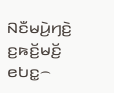ꤡꤢꤪꤗꤣꤧ꤬ꤚꤢꤧ꤬ ꤢ꤬ꤒꤢꤩ꤬ꤗꤢꤩ꤬ ꤕꤝꤢ꤭꤮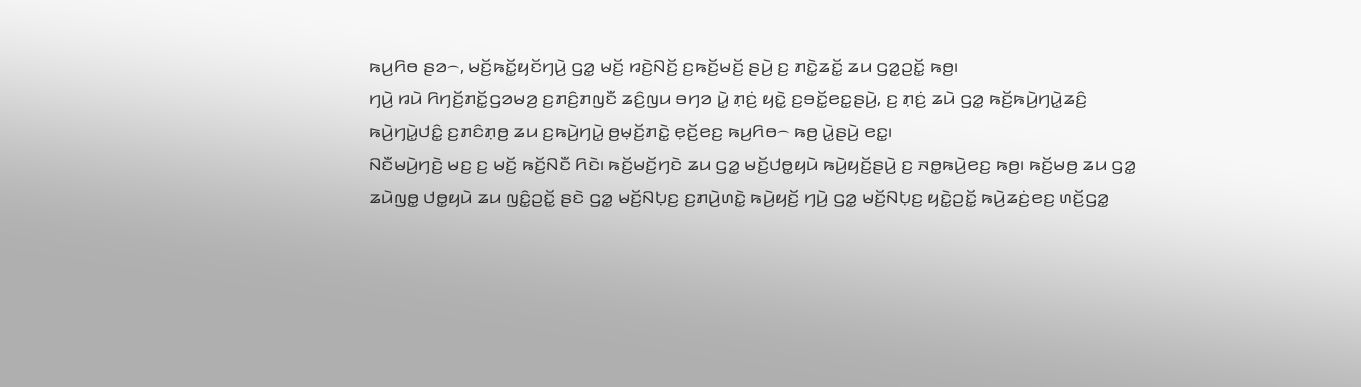ꤒꤣ꤬ꤖꤥ ꤔꤤ꤮, ꤗꤢꤩ꤬ꤒꤢꤩ꤭ꤟꤢꤩꤚꤣꤧ꤬ ꤞꤤ꤭ ꤗꤢꤩ꤬ ꤙꤢꤧ꤬ꤡꤢꤩ꤬ ꤢ꤬ꤒꤢꤩ꤬ꤗꤢꤩ꤬ ꤔꤣꤧ꤬ ꤢ꤬ ꤊꤢꤧ꤭ꤘꤢꤩ꤭ ꤘꤣ ꤞꤤ꤭ꤑꤢꤩ꤭ ꤒꤥ꤬꤯
ꤚꤣꤧ꤬ ꤙꤣꤧ ꤖꤚꤢꤩ꤬ꤊꤢꤩ꤭ꤞꤤꤗꤤ꤬ ꤢ꤬ꤊꤢꤨ꤬ꤊꤜꤢꤪ ꤘꤢꤨ꤬ꤜꤣ ꤋꤚꤤ ꤣꤧ꤭ ꤊ꤫ꤢꤦ꤬ ꤟꤢꤧ꤭ ꤢ꤬ꤋꤢꤩ꤭ꤕꤢ꤭ꤔꤣꤧ꤬, ꤢ꤬ ꤊ꤫ꤢꤦ꤬ ꤘꤣꤧ ꤞꤤ꤭ ꤒꤢꤩ꤬ꤒꤣꤧ꤬ꤚꤣꤧ꤭ꤘꤢꤨ꤬ ꤒꤣꤧ꤬ꤚꤣꤧ꤭ꤓꤢꤨ꤭ ꤢ꤬ꤊꤢꤨꤊ꤫ꤥ꤬ ꤘꤣ ꤢ꤬ꤒꤣꤧ꤬ꤚꤣꤧ꤭ ꤥ꤬ꤗ꤫ꤢꤩ꤬ꤊꤢꤧ꤭ ꤕ꤫ꤢꤩ꤬ꤕꤢ꤬ ꤒꤣ꤬ꤖꤥ꤮ ꤒꤥ꤬ ꤣꤧ꤭ꤔꤣꤧ꤬ ꤕꤢ꤭꤯
ꤡꤢꤪꤗꤣꤧ꤬ꤚꤢꤧ꤬ ꤗꤢ꤬ ꤢ꤬ ꤗꤢꤩ꤬ ꤒꤢꤩ꤬ꤡꤢꤪ ꤖꤢꤧ꤯ ꤒꤢꤩ꤬ꤗꤢꤩ꤬ꤚꤢꤧ ꤘꤣ ꤞꤤ꤭ ꤗꤢꤩ꤬ꤓꤥ꤭ꤟꤣꤧ ꤒꤣꤧ꤬ꤟꤢꤩ꤬ꤔꤣꤧ꤬ ꤢ꤬ ꤏꤥ꤭ꤒꤣꤧ꤬ꤕꤢ꤬ ꤒꤥ꤬꤯ ꤒꤢꤩ꤬ꤗꤥ꤬ ꤘꤣ ꤞꤤ꤭ ꤘꤣꤧꤜꤥ꤭ ꤓꤥ꤭ꤟꤣꤧ ꤘꤣ ꤜꤢꤨ꤭ꤑꤢꤩ꤭ ꤔꤢꤧ ꤞꤤ꤭ ꤗꤢꤩ꤬ꤡꤝ꤫ꤢ꤬ ꤢ꤬ꤊꤣꤧ꤬ꤛꤢꤧ꤭ ꤒꤣꤧ꤬ꤟꤢꤩ꤬ ꤚꤣꤧ꤬ ꤞꤤ꤭ ꤗꤢꤩ꤬ꤡꤝ꤫ꤢ꤬ ꤟꤢꤧ꤭ꤑꤢꤩ꤭ ꤒꤣꤧ꤬ꤘꤢꤦ꤬ꤕꤢ꤬ ꤛꤢꤩ꤬ꤞꤤ꤭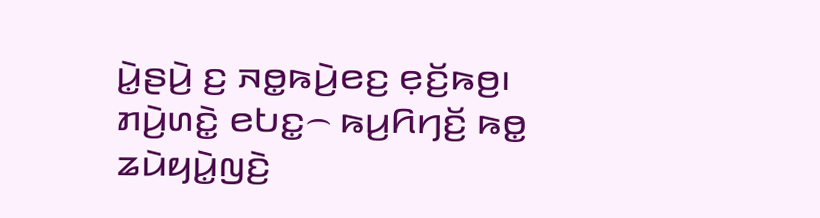ꤣꤧ꤭ꤔꤣꤧ꤬ ꤢ꤬ ꤏꤥ꤭ꤒꤣꤧ꤬ꤕꤢ꤬ ꤕ꤫ꤢꤩ꤬ꤒꤥ꤬꤯
ꤊꤣꤧ꤬ꤛꤢꤧ꤭ ꤕꤝꤢ꤭꤮ ꤒꤣ꤬ꤖꤚꤢꤩ꤬ ꤒꤥ꤭ ꤘꤣꤧꤟꤣꤧ꤭ꤜꤢꤧ꤬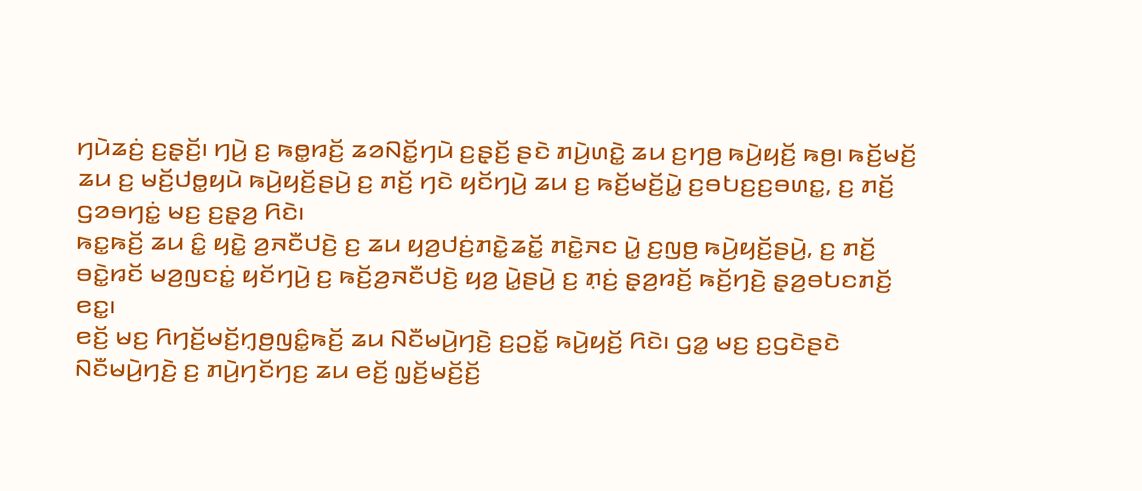ꤚꤣꤧꤘꤢꤦ꤬ ꤢ꤬ꤔ꤫ꤢꤩ꤬꤯ ꤚꤣꤧ꤬ ꤢ꤬ ꤒꤥ꤭ꤙꤢꤩ꤬ ꤘꤤꤡꤢꤩ꤭ꤚꤣꤧ ꤢ꤬ꤔ꤫ꤢꤩ꤬ ꤔꤢꤧ ꤊꤣꤧ꤬ꤛꤢꤧ꤭ ꤘꤣ ꤢ꤬ꤚꤥ꤬ ꤒꤣꤧ꤬ꤟꤢꤩ꤬ ꤒꤥ꤬꤯ ꤒꤢꤩ꤬ꤗꤢꤩ꤬ ꤘꤣ ꤢ꤬ ꤗꤢꤩ꤬ꤓꤥ꤭ꤟꤣꤧ ꤒꤣꤧ꤬ꤟꤢꤩ꤬ꤔꤣꤧ꤬ ꤢ꤬ ꤊꤢꤩ꤬ ꤚꤢꤧ ꤟꤢꤩꤚꤣꤧ꤬ ꤘꤣ ꤢ꤬ ꤒꤢꤩ꤬ꤗꤢꤩ꤬ꤣꤧ꤭ ꤢ꤬ꤋꤝꤢ꤬ꤢ꤬ꤋꤛꤢ꤭, ꤢ꤬ ꤊꤢꤩ꤬ ꤞꤤꤋꤚꤢꤦ꤭ ꤗꤢ꤬ ꤢ꤬ꤔ꤫ꤤ꤬ ꤖꤢꤧ꤯
ꤒꤢ꤭ꤒꤢꤩ꤬ ꤘꤣ ꤢꤨ꤭ ꤟꤢꤧ꤭ ꤤ꤬ꤏꤢꤪꤓꤢꤧ꤬ ꤢ꤬ ꤘꤣ ꤟꤤ꤬ꤓꤢꤦ꤬ꤊꤢꤧ꤭ꤘꤢꤩ꤭ ꤊꤢꤧ꤭ꤏꤢ ꤣꤧ꤭ ꤢ꤬ꤜꤥ꤬ ꤒꤣꤧ꤬ꤟꤢꤩ꤬ꤔꤣꤧ꤬, ꤢ꤬ ꤊꤢꤩ꤬ ꤋꤢꤧ꤭ꤙꤢꤩ ꤗꤤ꤬ꤜꤢꤢꤦ꤭ ꤟꤢꤩꤚꤣꤧ꤬ ꤢ꤬ ꤒꤢꤩ꤬ꤤ꤬ꤏꤢꤪꤓꤢꤧ꤬ ꤟꤤ꤬ ꤣꤧ꤭ꤔꤣꤧ꤬ ꤢ꤬ ꤊ꤫ꤢꤦ꤬ ꤔ꤫ꤤ꤬ꤙꤢꤩ꤬ ꤒꤢꤩ꤬ꤚꤢꤧ꤬ ꤔ꤫ꤤ꤬ꤋꤝꤢꤊꤢꤩ꤬ ꤕꤢ꤭꤯
ꤕꤢꤩ꤬ ꤗꤢ꤬ ꤖꤚꤢꤩ꤬ꤗꤢꤩ꤬ꤚ꤫ꤥ꤬ꤜꤢꤨ꤭ꤒꤢꤩ꤬ ꤘꤣ ꤡꤢꤪꤗꤣꤧ꤬ꤚꤢꤧ꤬ ꤢ꤬ꤑꤢꤩ꤭ ꤒꤣꤧ꤬ꤟꤢꤩ꤬ ꤖꤢꤧ꤯ ꤞꤤ꤭ ꤗꤢ꤬ ꤢ꤬ꤞꤢꤧꤔꤢꤧ ꤡꤢꤪꤗꤣꤧ꤬ꤚꤢꤧ꤬ ꤢ꤬ ꤊꤣꤧ꤬ꤚꤢꤩꤚꤢ꤬ ꤘꤣ ꤕꤢꤩ꤬ ꤜ꤫ꤢꤩ꤬ꤗꤢꤩ꤬ꤢꤩ꤬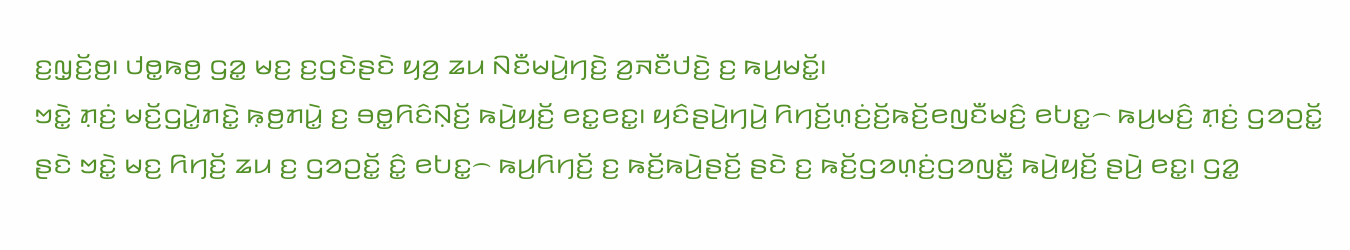ꤢ꤬ꤜ꤫ꤢꤩ꤬ꤥ꤬꤯ ꤓꤥ꤭ꤒꤥ꤬ ꤞꤤ꤭ ꤗꤢ꤬ ꤢ꤬ꤞꤢꤧꤔꤢꤧ ꤟꤤ꤬ ꤘꤣ ꤡꤢꤪꤗꤣꤧ꤬ꤚꤢꤧ꤬ ꤤ꤬ꤏꤢꤪꤓꤢꤧ꤬ ꤢ꤬ ꤒꤣ꤬ꤗꤢꤩ꤭꤯
ꤠꤢꤧ꤭ ꤊ꤫ꤢꤦ꤬ ꤗꤢꤩ꤬ꤞꤣꤧ꤭ꤊꤢꤧ꤭ ꤒ꤫ꤥ꤬ꤊꤣꤧ꤭ ꤢ꤬ ꤋꤥ꤭ꤖꤢꤨꤡ꤫ꤢꤩ꤬ ꤒꤣꤧ꤬ꤟꤢꤩ꤬ ꤕꤢ꤭ꤕꤢ꤭꤯ ꤟꤢꤨꤔꤣꤧ꤬ꤚꤣꤧ꤬ ꤖꤚꤢꤩ꤬ꤛ꤫ꤢꤦ꤬ꤢꤩ꤬ꤒꤢꤩ꤬ꤕꤜꤢꤪꤗꤢꤨ꤬ ꤕꤝꤢ꤭꤮ ꤒꤣ꤬ꤗꤢꤨ꤬ ꤊ꤫ꤢꤦ꤬ ꤞꤤꤑꤢꤩ꤭ ꤔꤢꤧ ꤠꤢꤧ꤭ ꤗꤢ꤬ ꤖꤚꤢꤩ꤬ ꤘꤣ ꤢ꤬ ꤞꤤꤑꤢꤩ꤭ ꤢꤨ꤭ ꤕꤝꤢ꤭꤮ ꤒꤣ꤬ꤖꤚꤢꤩ꤬ ꤢ꤬ ꤒꤢꤩ꤬ꤒꤣꤧ꤬ꤔꤢꤩ꤬ ꤔꤢꤧ ꤢ꤬ ꤒꤢꤩ꤬ꤞꤤꤛ꤫ꤢꤦ꤬ꤞꤤꤜꤢꤪ꤭ ꤒꤣꤧ꤬ꤟꤢꤩ꤬ ꤔꤣꤧ꤬ ꤕꤢ꤭꤯ ꤞꤤ꤭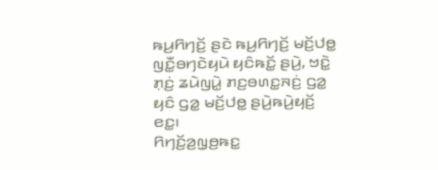ꤒꤣ꤬ꤖꤚꤢꤩ꤬ ꤔꤢꤧ ꤒꤣ꤬ꤖꤚꤢꤩ꤬ ꤗꤢꤩ꤬ꤓꤥ꤭ ꤜꤢꤪ꤭ꤋꤚꤢꤧꤟꤣꤧ ꤟꤢꤨꤒꤢꤩ꤭ ꤔꤣꤧ꤬, ꤠꤢꤧ꤭ ꤊ꤫ꤢꤦ꤬ ꤘꤣꤧꤜꤣꤧ꤭ ꤊꤢ꤬ꤋꤛꤢ꤭ꤏꤢꤦ꤬ ꤞꤤ꤭ ꤟꤢꤨ ꤞꤤ꤭ ꤗꤢꤩ꤬ꤓꤥ꤭ ꤔꤣꤧ꤬ꤒꤣꤧ꤬ꤟꤢꤩ꤬ ꤕꤢ꤭꤯
ꤖꤚꤢꤩ꤬ꤤ꤬ꤜ꤫ꤥ꤬ꤒꤢ꤭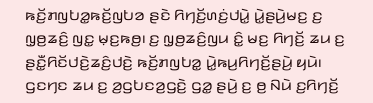ꤒꤢꤩ꤬ꤊꤜꤝꤤ꤭ꤒꤢꤩ꤬ꤜꤝꤤ ꤔꤢꤧ ꤖꤚꤢꤩ꤬ꤛꤢꤦ꤬ꤓꤣꤧ꤭ ꤣꤧ꤭ꤔꤣꤧ꤬ꤗꤢ꤬ ꤢ꤬ ꤜ꤫ꤥ꤬ꤘꤢꤨ꤬ ꤜꤢ꤭ ꤗ꤫ꤢ꤬ꤒꤥ꤬꤯ ꤢ꤬ ꤜ꤫ꤥ꤬ꤘꤢꤨ꤬ꤜꤣ ꤢꤨ꤭ ꤗꤢ꤬ ꤖꤚꤢꤩ꤬ ꤘꤣ ꤢ꤬ ꤔꤢꤪ꤭ꤖꤢꤩꤓꤢꤧ꤬ꤘꤢꤨ꤬ꤓꤢꤧ꤬ ꤒꤢꤩ꤬ꤊꤜꤝꤤ꤭ ꤣꤧ꤭ꤒꤣ꤬ꤖꤚꤢꤩ꤬ꤔꤣꤧ꤬ ꤟꤣꤧ꤯
ꤞꤢꤚꤢ ꤘꤣ ꤢ꤬ ꤤ꤬ꤞꤝꤢꤤ꤬ꤞꤢꤧ꤬ ꤞꤤ꤭ ꤔꤣꤧ꤬ ꤢ꤬ ꤥ꤬ ꤡꤣꤧ ꤢ꤬ꤖꤚꤢꤩ꤬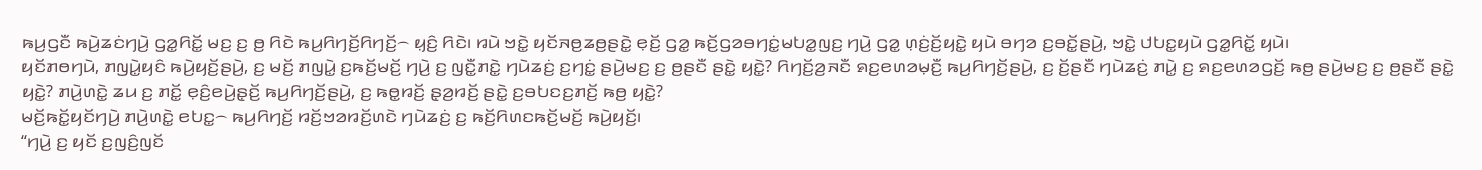ꤒꤣ꤬ꤞꤢꤪ ꤒꤣꤧ꤬ꤘꤢꤦꤚꤣꤧ꤬ ꤞꤤ꤭ꤖꤢꤩ꤭ ꤗꤢ꤬ ꤢ꤬ ꤥ꤬ ꤖꤢꤧ ꤒꤣ꤬ꤖꤚꤢꤩ꤬ꤖꤚꤢꤩ꤬꤮ ꤟ꤫ꤢꤨ꤬ ꤖꤢꤧ꤯ ꤙꤣꤧ ꤠꤢꤧ꤭ ꤟꤢꤩꤏꤥ꤬ꤘꤥ꤬ꤔꤢꤧ꤭ ꤕ꤫ꤢꤩ꤬ ꤞꤤ꤭ ꤒꤢꤩ꤬ꤞꤤꤋꤚꤢꤦ꤭ꤗꤝꤤ꤭ꤜꤢ꤬ ꤚꤣꤧ꤬ ꤞꤤ꤭ ꤛ꤫ꤢꤦ꤬ꤢꤩ꤬ꤟꤢꤧ꤭ ꤟꤣꤧ ꤋꤚꤤ ꤢ꤬ꤋꤢꤩ꤭ꤔꤣꤧ꤬, ꤠꤢꤧ꤭ ꤓꤝꤢ꤭ꤟꤣꤧ ꤞꤤ꤭ꤖꤢꤩ꤭ ꤟꤣꤧ꤯
ꤟꤢꤩꤊꤥꤚꤣꤧ, ꤊꤜꤣꤧ꤭ꤟꤢꤨ ꤒꤣꤧ꤬ꤟꤢꤩ꤬ꤔꤣꤧ꤬, ꤢ꤬ ꤗꤢꤩ꤬ ꤊꤜꤣꤧ꤭ ꤢ꤬ꤒꤢꤩ꤬ꤗꤢꤩ꤬ ꤚꤣꤧ꤬ ꤢ꤬ ꤜꤢꤪ꤭ꤊꤢꤧ꤭ ꤚꤣꤧꤘꤢꤦ꤬ ꤢ꤬ꤚꤢꤦ꤭ ꤔꤣꤧ꤬ꤗꤢ꤬ ꤢ꤬ ꤥ꤬ꤔꤢꤪ ꤔꤢꤧ꤭ ꤟꤢꤧ꤭? ꤖꤚꤢꤩ꤬ꤤ꤬ꤏꤢꤪ ꤎꤢ꤬ꤕꤛꤤꤗ꤫ꤢꤪ꤬ ꤒꤣ꤬ꤖꤚꤢꤩ꤬ꤔꤣꤧ꤬, ꤢ꤬ ꤢꤩ꤬ꤔꤢꤪ ꤚꤣꤧꤘꤢꤦ꤬ ꤊꤣꤧ꤭ ꤢ꤬ ꤎꤢ꤬ꤕꤛꤤꤞꤢꤩ꤬ ꤒꤥ꤬ ꤔꤣꤧ꤬ꤗꤢ꤬ ꤢ꤬ ꤥ꤬ꤔꤢꤪ ꤔꤢꤧ꤭ ꤟꤢꤧ꤭? ꤊꤣꤧ꤬ꤛꤢꤧ꤭ ꤘꤣ ꤢ꤬ ꤊꤢꤩ꤭ ꤕ꤫ꤢꤨ꤬ꤕꤣꤧ꤬ꤔ꤫ꤢꤩ꤬ ꤒꤣ꤬ꤖꤚꤢꤩ꤬ꤔꤣꤧ꤬, ꤢ꤬ ꤒꤥ꤭ꤙꤢꤩ꤬ ꤔ꤫ꤤ꤬ꤙꤢꤩ꤬ ꤔꤢꤧ꤭ ꤢ꤬ꤋꤝꤢꤢ꤬ꤊꤢꤩ꤬ ꤒꤥ꤬ ꤟꤢꤧ꤭?
ꤗꤢꤩ꤬ꤒꤢꤩ꤭ꤟꤢꤩꤚꤣꤧ꤬ ꤊꤣꤧ꤬ꤛꤢꤧ꤭ ꤕꤝꤢ꤭꤮ ꤒꤣ꤬ꤖꤚꤢꤩ꤬ ꤙꤢꤩ꤬ꤠꤤꤙꤢꤩ꤬ꤛꤢꤧ ꤚꤣꤧꤘꤢꤦ꤬ ꤢ꤬ ꤒꤢꤩ꤬ꤖꤛꤢꤒꤢꤩ꤬ꤗꤢꤩ꤬ ꤒꤣꤧ꤬ꤟꤢꤩ꤬꤯
“ꤚꤣꤧ꤬ ꤢ꤬ ꤟꤢꤩ ꤢ꤬ꤜꤢꤨ꤬ꤜꤢꤩ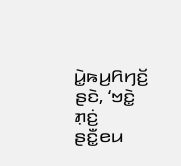ꤣꤧ꤭ꤒꤣ꤬ꤖꤚꤢꤩ꤬ ꤔꤢꤧ, ‘ꤠꤢꤧ꤭ ꤊ꤫ꤢꤦ꤬ ꤔꤢꤪ꤭ꤕꤣ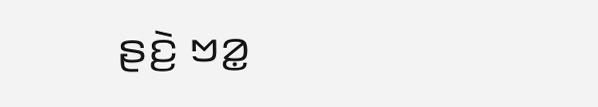ꤔꤢꤧ꤬ ꤠꤤ꤭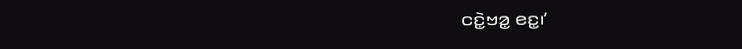ꤍꤢꤧ꤭ꤠꤤ꤭ ꤕꤢ꤭꤯’